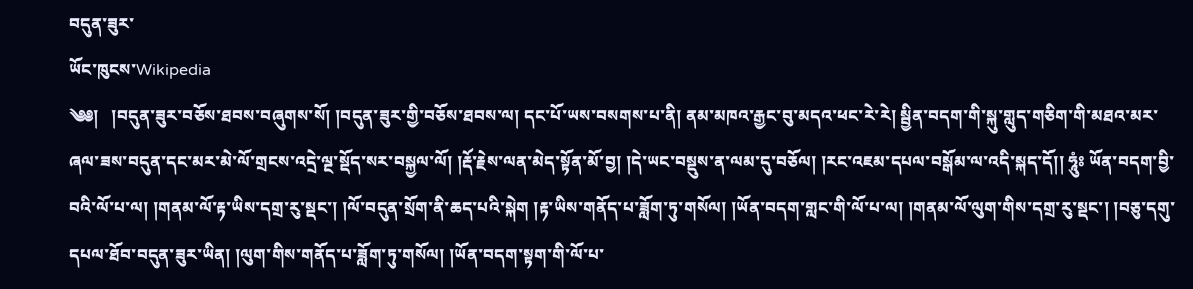བདུན་ཟུར་
ཡོང་ཁུངས་Wikipedia
༄༅།   །བདུན་ཟུར་བཅོས་ཐབས་བཞུགས་སོ། །བདུན་ཟུར་གྱི་བཅོས་ཐབས་ལ། དང་པོ་ཡས་བསགས་པ་ནི། ནམ་མཁའ་རྒྱང་བུ་མདའ་ཕང་རེ་རེ། སྦྱིན་བདག་གི་སྐུ་གླུད་གཅིག་གི་མཐའ་མར་ཞལ་ཟས་བདུན་དང་མར་མེ་ལོ་གྲངས་འདྲེ་ལྔ་སྡོད་སར་བསྐྱལ་ལོ། །རྡོ་རྗེས་ལན་མེད་སྟོན་མོ་བྱ། །དེ་ཡང་བསྡུས་ན་ལམ་དུ་བཅོལ། །རང་འཇམ་དཔལ་བསྒོམ་ལ་འདི་སྐད་དོ།། ཧཱུཾཿ ཡོན་བདག་བྱི་བའི་ལོ་པ་ལ། །གནམ་ལོ་རྟ་ཡིས་དགྲ་རུ་སྡང་། །ལོ་བདུན་སྲོག་ནི་ཆད་པའི་སྐེག །རྟ་ཡིས་གནོད་པ་ཟློག་ཏུ་གསོལ། །ཡོན་བདག་གླང་གི་ལོ་པ་ལ། །གནམ་ལོ་ལུག་གིས་དགྲ་རུ་སྡང་། །བཅུ་དགུ་དཔལ་ཐོབ་བདུན་ཟུར་ཡིན། །ལུག་གིས་གནོད་པ་ཟློག་ཏུ་གསོལ། །ཡོན་བདག་སྟག་གི་ལོ་པ་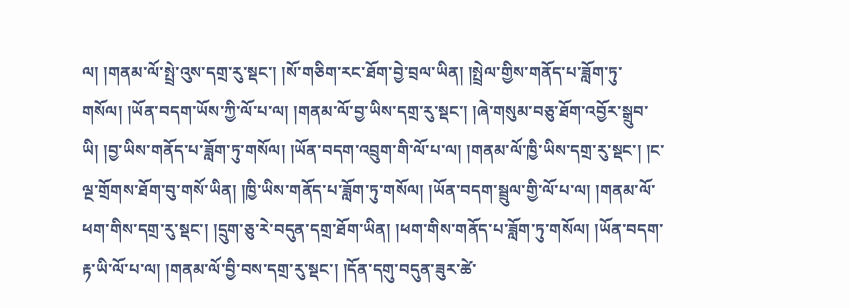ལ། །གནམ་ལོ་སྤྲེ་འུས་དགྲ་རུ་སྡང་། །སོ་གཅིག་རང་ཐོག་བྱེ་བྲལ་ཡིན། །སྤྲེལ་གྱིས་གནོད་པ་ཟློག་ཏུ་གསོལ། །ཡོན་བདག་ཡོས་ཀྱི་ལོ་པ་ལ། །གནམ་ལོ་བྱ་ཡིས་དགྲ་རུ་སྡང་། །ཞེ་གསུམ་བཅུ་ཐོག་འབྱོར་སྒྲུབ་ཡི། །བྱ་ཡིས་གནོད་པ་ཟློག་ཏུ་གསོལ། །ཡོན་བདག་འབྲུག་གི་ལོ་པ་ལ། །གནམ་ལོ་ཁྱི་ཡིས་དགྲ་རུ་སྡང་། །ང་ལྔ་གྲོགས་ཐོག་བུ་གསོ་ཡིན། །ཁྱི་ཡིས་གནོད་པ་ཟློག་ཏུ་གསོལ། །ཡོན་བདག་སྦྲུལ་གྱི་ལོ་པ་ལ། །གནམ་ལོ་ཕག་གིས་དགྲ་རུ་སྡང་། །དྲུག་ཅུ་རེ་བདུན་དགྲ་ཐོག་ཡིན། །ཕག་གིས་གནོད་པ་ཟློག་ཏུ་གསོལ། །ཡོན་བདག་རྟ་ཡི་ལོ་པ་ལ། །གནམ་ལོ་བྱི་བས་དགྲ་རུ་སྡང་། །དོན་དགུ་བདུན་ཟུར་ཚེ་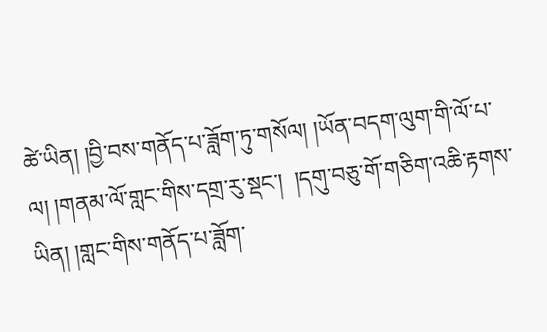ཚེ་ཡིན། །བྱི་བས་གནོད་པ་ཟློག་ཏུ་གསོལ། །ཡོན་བདག་ལུག་གི་ལོ་པ་ལ། །གནམ་ལོ་གླང་གིས་དགྲ་རུ་སྡང་།  །དགུ་བཅུ་གོ་གཅིག་འཆི་རྟགས་ཡིན། །གླང་གིས་གནོད་པ་ཟློག་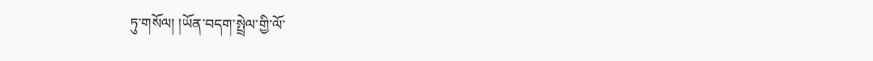ཏུ་གསོལ། །ཡོན་བདག་སྤྲེལ་གྱི་ལོ་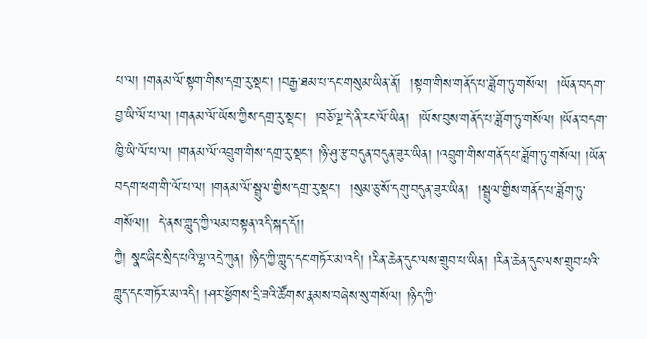པ་ལ། །གནམ་ལོ་སྟག་གིས་དགྲ་རུ་སྡང་། །བརྒྱ་ཐམ་པ་དང་གསུམ་ཡིན་ནོ།  །སྟག་གིས་གནོད་པ་ཟློག་ཏུ་གསོལ།  །ཡོན་བདག་བྱ་ཡི་ལོ་པ་ལ། །གནམ་ལོ་ཡོས་ཀྱིས་དགྲ་རུ་སྡང་།  །བཅོ་ལྔ་དེ་ནི་རང་ལོ་ཡིན།  །ཡོས་བུས་གནོད་པ་ཟློག་ཏུ་གསོལ། །ཡོན་བདག་ཁྱི་ཡི་ལོ་པ་ལ། །གནམ་ལོ་འབྲུག་གིས་དགྲ་རུ་སྡང་། །ཉི་ཤུ་རྩ་བདུན་བདུན་ཟུར་ཡིན། །འབྲུག་གིས་གནོད་པ་ཟློག་ཏུ་གསོལ། །ཡོན་བདག་ཕག་གི་ལོ་པ་ལ། །གནམ་ལོ་སྦྲུལ་གྱིས་དགྲ་རུ་སྡང་།  །སུམ་ཅུ་སོ་དགུ་བདུན་ཟུར་ཡིན།  །སྦྲུལ་གྱིས་གནོད་པ་ཟློག་ཏུ་གསོལ།།  དེ་ནས་གླུད་ཀྱི་ལམ་བསྟན་འདི་སྐད་དོ།།
ཀྱཻ། སྣང་ཞིང་སྲིད་པའི་ལྷ་འདྲེ་ཀུན། །ཉིད་ཀྱི་གླུད་དང་གཏོར་མ་འདི། །རིན་ཆེན་དུང་ལས་གྲུབ་པ་ཡིན། །རིན་ཆེན་དུང་ལས་གྲུབ་པའི་གླུད་དང་གཏོར་མ་འདི། །ཤར་ཕྱོགས་དྲི་ཟའི་ཚོགས་རྣམས་བཞེས་སུ་གསོལ། །ཉིད་ཀྱི་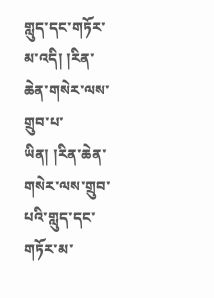གླུད་དང་གཏོར་མ་འདི། །རིན་ཆེན་གསེར་ལས་གྲུབ་པ་ཡིན། །རིན་ཆེན་གསེར་ལས་གྲུབ་པའི་གླུད་དང་གཏོར་མ་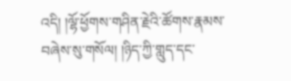འདི། །ལྷོ་ཕྱོགས་གཤིན་རྗེའི་ཚོགས་རྣམས་བཞེས་སུ་གསོལ། །ཉིད་ཀྱི་གླུད་དང་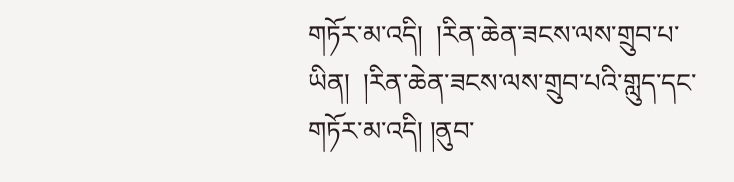གཏོར་མ་འདི།  །རིན་ཆེན་ཟངས་ལས་གྲུབ་པ་ཡིན།  །རིན་ཆེན་ཟངས་ལས་གྲུབ་པའི་གླུད་དང་གཏོར་མ་འདི། །ནུབ་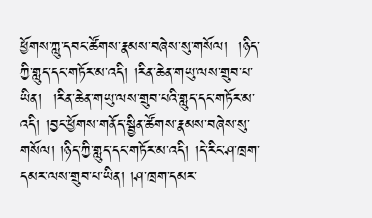ཕྱོགས་ཀླུ་དབང་ཚོགས་རྣམས་བཞེས་སུ་གསོལ།  །ཉིད་ཀྱི་གླུད་དང་གཏོར་མ་འདི། །རིན་ཆེན་གཡུ་ལས་གྲུབ་པ་ཡིན།  །རིན་ཆེན་གཡུ་ལས་གྲུབ་པའི་གླུད་དང་གཏོར་མ་འདི། །བྱང་ཕྱོགས་གནོད་སྦྱིན་ཚོགས་རྣམས་བཞེས་སུ་གསོལ། །ཉིད་ཀྱི་གླུད་དང་གཏོར་མ་འདི། །དེ་རིང་ཤ་ཁྲག་དམར་ལས་གྲུབ་པ་ཡིན། །ཤ་ཁྲག་དམར་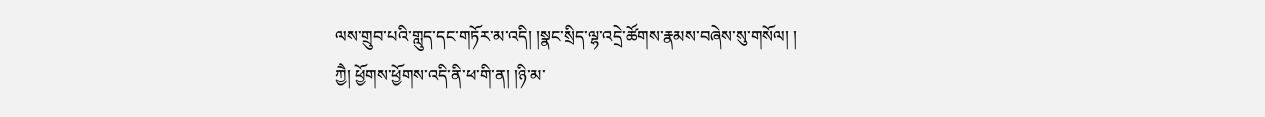ལས་གྲུབ་པའི་གླུད་དང་གཏོར་མ་འདི། །སྣང་སྲིད་ལྷ་འདྲེ་ཚོགས་རྣམས་བཞེས་སུ་གསོལ། །
ཀྱཻ། ཕྱོགས་ཕྱོགས་འདི་ནི་ཕ་གི་ན། །ཉི་མ་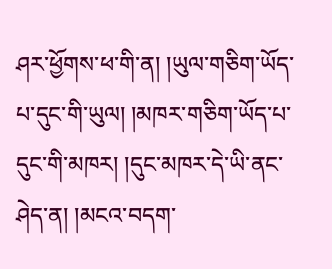ཤར་ཕྱོགས་ཕ་གི་ན། །ཡུལ་གཅིག་ཡོད་པ་དུང་གི་ཡུལ། །མཁར་གཅིག་ཡོད་པ་དུང་གི་མཁར། །དུང་མཁར་དེ་ཡི་ནང་ཤེད་ན། །མངའ་བདག་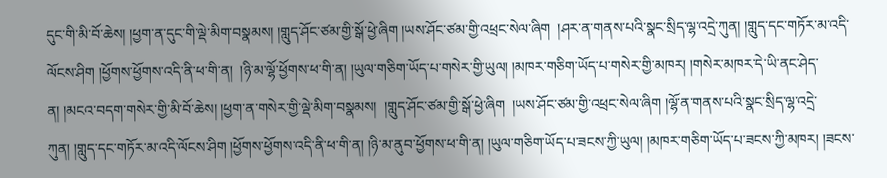དུང་གི་མི་བོ་ཆེས། །ཕྱག་ན་དུང་གི་ལྡེ་མིག་བསྣམས། །གླུད་ཤོང་ཙམ་གྱི་སྒོ་ཕྱེ་ཞིག །ཡས་ཤོང་ཙམ་གྱི་འཕྲང་སེལ་ཞིག  །ཤར་ན་གནས་པའི་སྣང་སྲིད་ལྷ་འདྲེ་ཀུན། །གླུད་དང་གཏོར་མ་འདི་ལོངས་ཤིག །ཕྱོགས་ཕྱོགས་འདི་ནི་ཕ་གི་ན།  །ཉི་མ་ལྷོ་ཕྱོགས་ཕ་གི་ན། །ཡུལ་གཅིག་ཡོད་པ་གསེར་གྱི་ཡུལ། །མཁར་གཅིག་ཡོད་པ་གསེར་གྱི་མཁར། །གསེར་མཁར་དེ་ཡི་ནང་ཤེད་ན། །མངའ་བདག་གསེར་གྱི་མི་བོ་ཆེས། །ཕྱག་ན་གསེར་གྱི་ལྡེ་མིག་བསྣམས།  །གླུད་ཤོང་ཙམ་གྱི་སྒོ་ཕྱེ་ཞིག  །ཡས་ཤོང་ཙམ་གྱི་འཕྲང་སེལ་ཞིག །ལྷོ་ན་གནས་པའི་སྣང་སྲིད་ལྷ་འདྲེ་ཀུན། །གླུད་དང་གཏོར་མ་འདི་ལོངས་ཤིག །ཕྱོགས་ཕྱོགས་འདི་ནི་ཕ་གི་ན། །ཉི་མ་ནུབ་ཕྱོགས་ཕ་གི་ན། །ཡུལ་གཅིག་ཡོད་པ་ཟངས་ཀྱི་ཡུལ། །མཁར་གཅིག་ཡོད་པ་ཟངས་ཀྱི་མཁར། །ཟངས་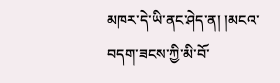མཁར་དེ་ཡི་ནང་ཤེད་ན། །མངའ་བདག་ཟངས་ཀྱི་མི་བོ་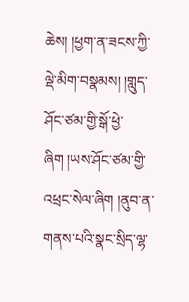ཆེས། །ཕྱག་ན་ཟངས་ཀྱི་ལྡེ་མིག་བསྣམས། །གླུད་ཤོང་ཙམ་གྱི་སྒོ་ཕྱེ་ཞིག །ཡས་ཤོང་ཙམ་གྱི་འཕྲང་སེལ་ཞིག །ནུབ་ན་གནས་པའི་སྣང་སྲིད་ལྷ་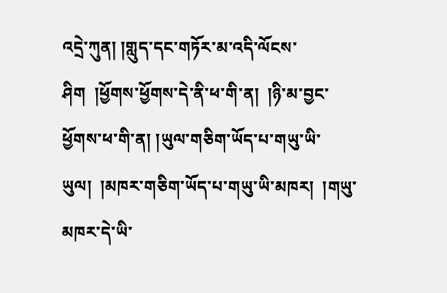འདྲེ་ཀུན། །གླུད་དང་གཏོར་མ་འདི་ལོངས་ཤིག  །ཕྱོགས་ཕྱོགས་དེ་ནི་ཕ་གི་ན།  །ཉི་མ་བྱང་ཕྱོགས་ཕ་གི་ན། །ཡུལ་གཅིག་ཡོད་པ་གཡུ་ཡི་ཡུལ།  །མཁར་གཅིག་ཡོད་པ་གཡུ་ཡི་མཁར།  །གཡུ་མཁར་དེ་ཡི་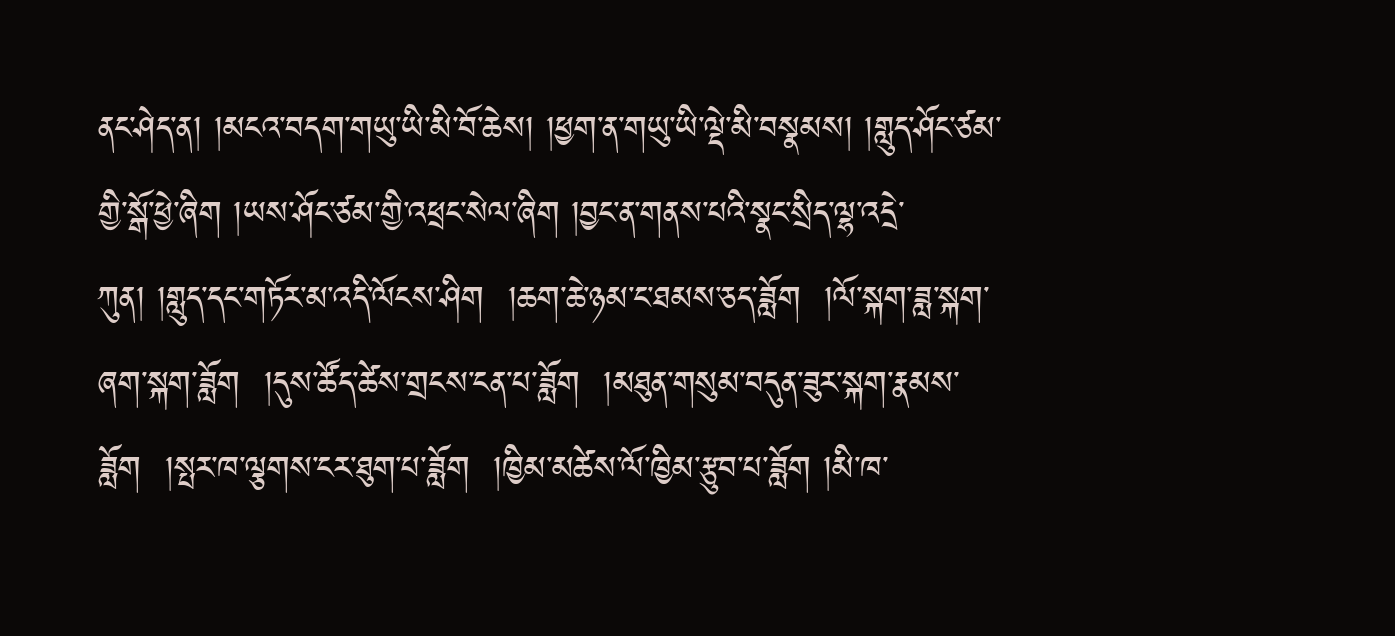ནང་ཤེད་ན། །མངའ་བདག་གཡུ་ཡི་མི་བོ་ཆེས། །ཕྱག་ན་གཡུ་ཡི་ལྡེ་མི་བསྣམས། །གླུད་ཤོང་ཙམ་གྱི་སྒོ་ཕྱེ་ཞིག །ཡས་ཤོང་ཙམ་གྱི་འཕྲང་སེལ་ཞིག །བྱང་ན་གནས་པའི་སྣང་སྲིད་ལྷ་འདྲེ་ཀུན། །གླུད་དང་གཏོར་མ་འདི་ལོངས་ཤིག  །ཆག་ཆེ་ཉམ་ང་ཐམས་ཅད་ཟློག  །ལོ་སྐག་ཟླ་སྐག་ཞག་སྐག་ཟློག  །དུས་ཚོད་ཚེས་གྲངས་ངན་པ་ཟློག  །མཐུན་གསུམ་བདུན་ཟུར་སྐག་རྣམས་ཟློག  །སྤར་ཁ་ལྕགས་ངར་ཐུག་པ་ཟློག  །ཁྱིམ་མཚེས་ལོ་ཁྱིམ་རྩུབ་པ་ཟློག །མི་ཁ་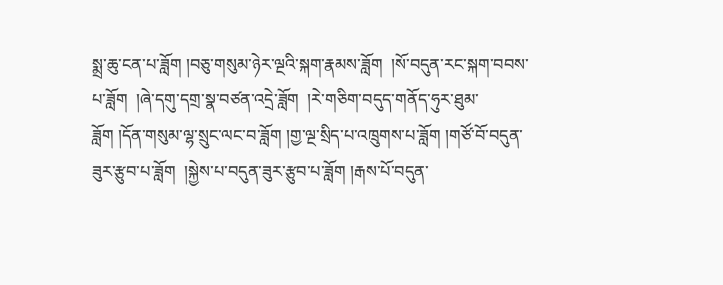སྨྲ་ཆུ་ངན་པ་ཟློག །བཅུ་གསུམ་ཉེར་ལྔའི་སྐག་རྣམས་ཟློག  །སོ་བདུན་རང་སྐག་བབས་པ་ཟློག  །ཞེ་དགུ་དགྲ་སྣ་བཙན་འདྲེ་ཟློག  །རེ་གཅིག་བདུད་གནོད་ཧུར་ཐུམ་ཟློག །དོན་གསུམ་ལྷ་སྲུང་ལང་བ་ཟློག །གྱ་ལྔ་སྲིད་པ་འཁྲུགས་པ་ཟློག །གཙོ་བོ་བདུན་ཟུར་རྩུབ་པ་ཟློག  །སྐྱེས་པ་བདུན་ཟུར་རྩུབ་པ་ཟློག །རྒས་པོ་བདུན་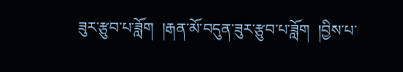ཟུར་རྩུབ་པ་ཟློག  །རྒན་མོ་བདུན་ཟུར་རྩུབ་པ་ཟློག  །བྱིས་པ་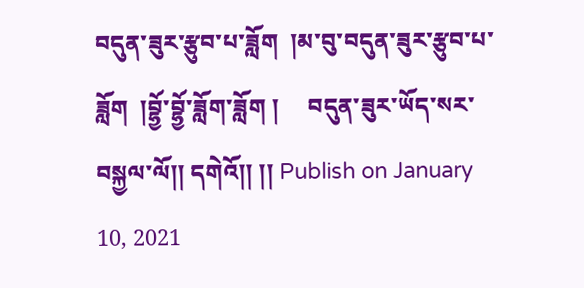བདུན་ཟུར་རྩུབ་པ་ཟློག  །མ་བུ་བདུན་ཟུར་རྩུབ་པ་ཟློག  །བྷྱོ་བྷྱོ་ཟློག་ཟློག །     བདུན་ཟུར་ཡོད་སར་བསྐྱལ་ལོ།། དགེའོ།། །། Publish on January 10, 2021